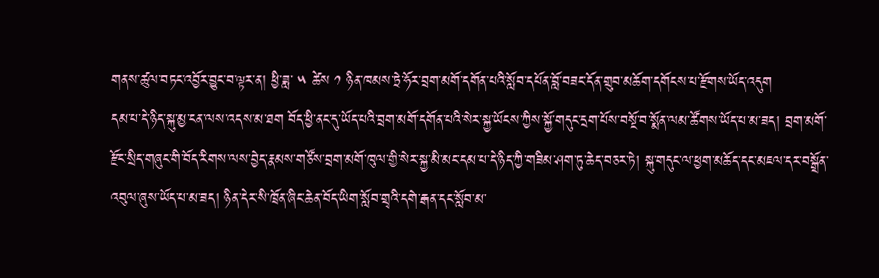གནས་ཚུལ་བཏང་འབྱོར་བྱུང་བ་ལྟར་ན། ཕྱི་ཟླ་ ༥ ཚེས ༡ ཉིན་ཁམས་ཏྲེ་ཧོར་བྲག་མགོ་དགོན་པའི་སློབ་དཔོན་བློ་བཟང་དོན་གྲུབ་མཆོག་དགོངས་པ་རྫོགས་ཡོད་འདུག
དམ་པ་དེ་ཉིད་སྐུ་མྱ་ངན་ལས་འདས་མ་ཐག བོད་ཕྱི་ནང་དུ་ཡོད་པའི་བྲག་མགོ་དགོན་པའི་སེར་སྐྱ་ཡོངས་ཀྱིས་སྐྱོ་གདུང་དྲག་པོས་བསྔོ་བ་སྨོན་ལམ་ཚོགས་ཡོད་པ་མ་ཟད། བྲག་མགོ་རྫོང་སྲིད་གཞུང་གི་བོད་རིགས་ལས་བྱེད་རྣམས་གཙོས་བྲག་མགོ་ཁུལ་གྱི་སེར་སྐྱ་མི་མང་དམ་པ་དེ་ཉིད་ཀྱི་གཟིམ་ཤག་ཏུ་ཆེད་བཅར་ཏེ། སྐུ་གདུང་ལ་ཕྱག་མཆོད་དང་མཇལ་དར་བསྒྲོན་འབུལ་ཞུས་ཡོད་པ་མ་ཟད། ཉིན་དེར་སི་ཁྲོན་ཞིང་ཆེན་བོད་ཡིག་སློབ་གྲྭའི་དགེ་རྒན་དང་སློབ་མ་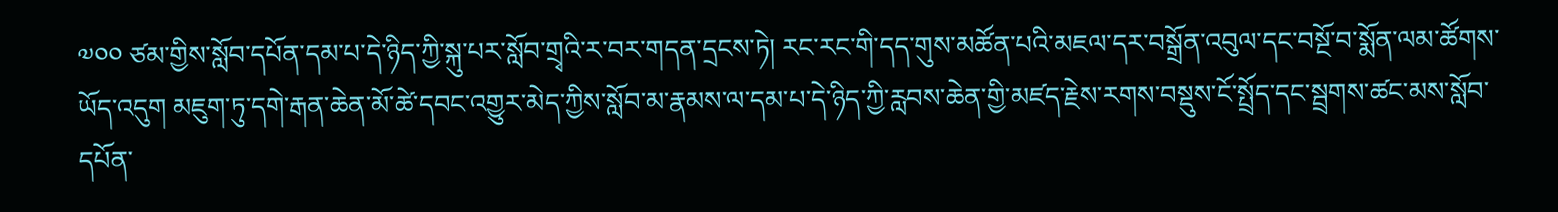༧༠༠ ཙམ་གྱིས་སློབ་དཔོན་དམ་པ་དེ་ཉིད་ཀྱི་སྐུ་པར་སློབ་གྲྭའི་ར་བར་གདན་དྲངས་ཏེ། རང་རང་གི་དད་གུས་མཚོན་པའི་མཇལ་དར་བསྒྲོན་འབུལ་དང་བསྔོ་བ་སྨོན་ལམ་ཚོགས་ཡོད་འདུག མཇུག་ཏུ་དགེ་རྒན་ཆེན་མོ་ཚེ་དབང་འགྱུར་མེད་ཀྱིས་སློབ་མ་རྣམས་ལ་དམ་པ་དེ་ཉིད་ཀྱི་རླབས་ཆེན་གྱི་མཛད་རྗེས་རགས་བསྡུས་ངོ་སྤྲོད་དང་སྦྲགས་ཚང་མས་སློབ་དཔོན་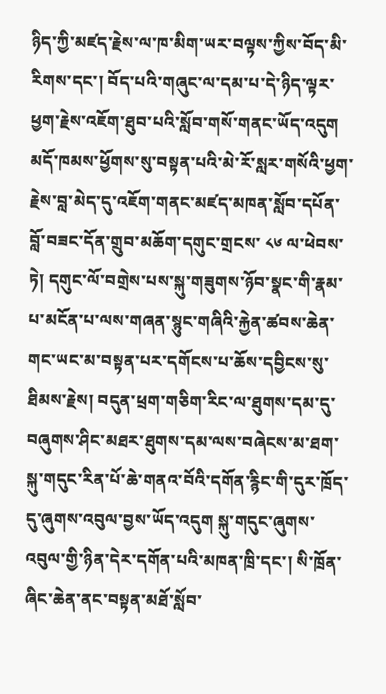ཉིད་ཀྱི་མཛད་རྗེས་ལ་ཁ་མིག་ཡར་བལྟས་ཀྱིས་བོད་མི་རིགས་དང་། བོད་པའི་གཞུང་ལ་དམ་པ་དེ་ཉིད་ལྟར་ཕྱག་རྗེས་འཇོག་ཐུབ་པའི་སློབ་གསོ་གནང་ཡོད་འདུག
མདོ་ཁམས་ཕྱོགས་སུ་བསྟན་པའི་མེ་རོ་སླར་གསོའི་ཕྱག་རྗེས་བླ་མེད་དུ་འཇོག་གནང་མཛད་མཁན་སློབ་དཔོན་བློ་བཟང་དོན་གྲུབ་མཆོག་དགུང་གྲངས་ ༨༦ ལ་ཕེབས་ཏེ། དགུང་ལོ་བགྲེས་པས་སྐུ་གཟུགས་ཉོབ་སྣང་གི་རྣམ་པ་མངོན་པ་ལས་གཞན་སྙུང་གཞིའི་རྐྱེན་ཚབས་ཆེན་གང་ཡང་མ་བསྟན་པར་དགོངས་པ་ཆོས་དབྱིངས་སུ་ཐིམས་རྗེས། བདུན་ཕྲག་གཅིག་རིང་ལ་ཐུགས་དམ་དུ་བཞུགས་ཤིང་མཐར་ཐུགས་དམ་ལས་བཞེངས་མ་ཐག་སྐུ་གདུང་རིན་པོ་ཆེ་གནའ་བོའི་དགོན་རྙིང་གི་དུར་ཁྲོད་དུ་ཞུགས་འབུལ་བྱས་ཡོད་འདུག སྐུ་གདུང་ཞུགས་འབུལ་གྱི་ཉིན་དེར་དགོན་པའི་མཁན་ཁྲི་དང་། སི་ཁྲོན་ཞིང་ཆེན་ནང་བསྟན་མཐོ་སློབ་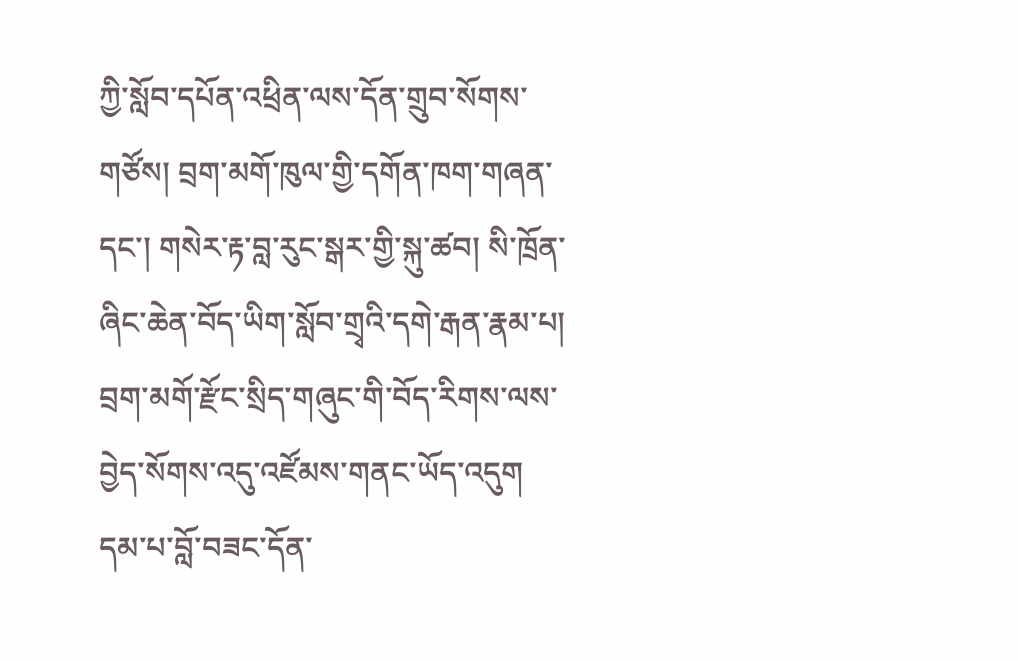ཀྱི་སློབ་དཔོན་འཕྲིན་ལས་དོན་གྲུབ་སོགས་གཙོས། བྲག་མགོ་ཁུལ་གྱི་དགོན་ཁག་གཞན་དང་། གསེར་རྟ་བླ་རུང་སྒར་གྱི་སྐུ་ཚབ། སི་ཁྲོན་ཞིང་ཆེན་བོད་ཡིག་སློབ་གྲྭའི་དགེ་རྒན་རྣམ་པ། བྲག་མགོ་རྫོང་སྲིད་གཞུང་གི་བོད་རིགས་ལས་བྱེད་སོགས་འདུ་འཛོམས་གནང་ཡོད་འདུག
དམ་པ་བློ་བཟང་དོན་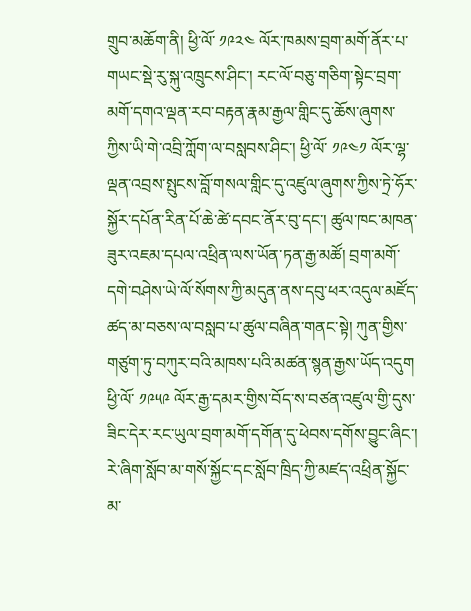གྲུབ་མཆོག་ནི། ཕྱི་ལོ་ ༡༩༢༤ ལོར་ཁམས་བྲག་མགོ་ནོར་པ་གཡང་སྡེ་རུ་སྐུ་འཁྲུངས་ཤིང་། རང་ལོ་བཅུ་གཅིག་སྟེང་བྲག་མགོ་དགའ་ལྡན་རབ་བརྟན་རྣམ་རྒྱལ་གླིང་དུ་ཆོས་ཞུགས་ཀྱིས་ཡི་གེ་འབྲི་ཀློག་ལ་བསླབས་ཤིང་། ཕྱི་ལོ་ ༡༩༤༡ ལོར་ལྷ་ལྡན་འབྲས་སྤུངས་བློ་གསལ་གླིང་དུ་འཛུལ་ཞུགས་ཀྱིས་ཏྲེ་ཧོར་སྐྱོར་དཔོན་རིན་པོ་ཆེ་ཚེ་དབང་ནོར་བུ་དང་། ཚུལ་ཁང་མཁན་ཟུར་འཇམ་དཔལ་འཕྲིན་ལས་ཡོན་ཏན་རྒྱ་མཚོ། བྲག་མགོ་དགེ་བཤེས་ཡེ་ལོ་སོགས་ཀྱི་མདུན་ནས་དབུ་ཕར་འདུལ་མཛོད་ཚད་མ་བཅས་ལ་བསླབ་པ་ཚུལ་བཞིན་གནང་སྟེ། ཀུན་གྱིས་གཙུག་ཏུ་བཀུར་བའི་མཁས་པའི་མཚན་སྙན་རྒྱས་ཡོད་འདུག
ཕྱི་ལོ་ ༡༩༥༩ ལོར་རྒྱ་དམར་གྱིས་བོད་ས་བཙན་འཛུལ་གྱི་དུས་ཟིང་དེར་རང་ཡུལ་བྲག་མགོ་དགོན་དུ་ཕེབས་དགོས་བྱུང་ཞིང་། རེ་ཞིག་སློབ་མ་གསོ་སྐྱོང་དང་སློབ་ཁྲིད་ཀྱི་མཛད་འཕྲིན་སྐྱོང་མ་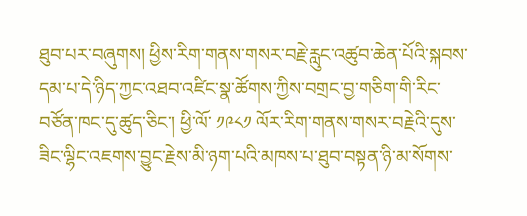ཐུབ་པར་བཞུགས། ཕྱིས་རིག་གནས་གསར་བརྗེ་རླུང་འཚུབ་ཆེན་པོའི་སྐབས་དམ་པ་དེ་ཉིད་ཀྱང་འཐབ་འཛིང་སྣ་ཚོགས་ཀྱིས་བགྲང་བྱ་གཅིག་གི་རིང་བཙོན་ཁང་དུ་ཚུད་ཅིང་། ཕྱི་ལོ་ ༡༩༨༡ ལོར་རིག་གནས་གསར་བརྗེའི་དུས་ཟིང་ལྷིང་འཇགས་བྱུང་རྗེས་མི་ཉག་པའི་མཁས་པ་ཐུབ་བསྟན་ཉི་མ་སོགས་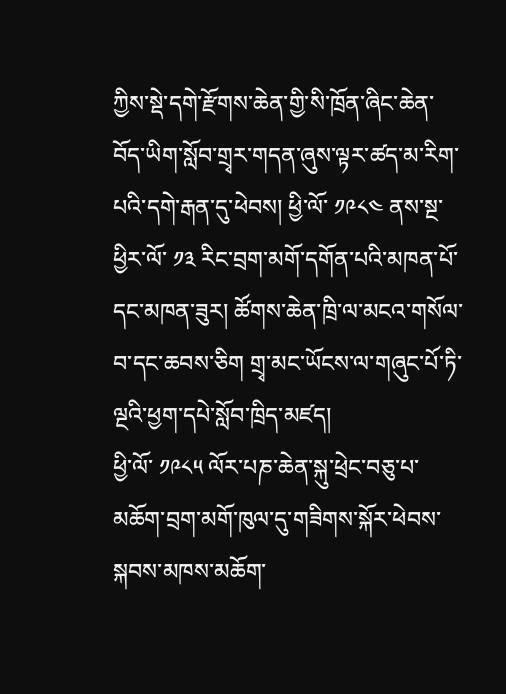ཀྱིས་སྡེ་དགེ་རྫོགས་ཆེན་གྱི་སི་ཁྲོན་ཞིང་ཆེན་བོད་ཡིག་སློབ་གྲྭར་གདན་ཞུས་ལྟར་ཚད་མ་རིག་པའི་དགེ་རྒན་དུ་ཕེབས། ཕྱི་ལོ་ ༡༩༨༤ ནས་སྔ་ཕྱིར་ལོ་ ༡༣ རིང་བྲག་མགོ་དགོན་པའི་མཁན་པོ་དང་མཁན་ཟུར། ཚོགས་ཆེན་ཁྲི་ལ་མངའ་གསོལ་བ་དང་ཆབས་ཅིག གྲྭ་མང་ཡོངས་ལ་གཞུང་པོ་ཏི་ལྔའི་ཕྱག་དཔེ་སློབ་ཁྲིད་མཛད།
ཕྱི་ལོ་ ༡༩༨༥ ལོར་པཎ་ཆེན་སྐུ་ཕྲེང་བཅུ་པ་མཆོག་བྲག་མགོ་ཁུལ་དུ་གཟིགས་སྐོར་ཕེབས་སྐབས་མཁས་མཆོག་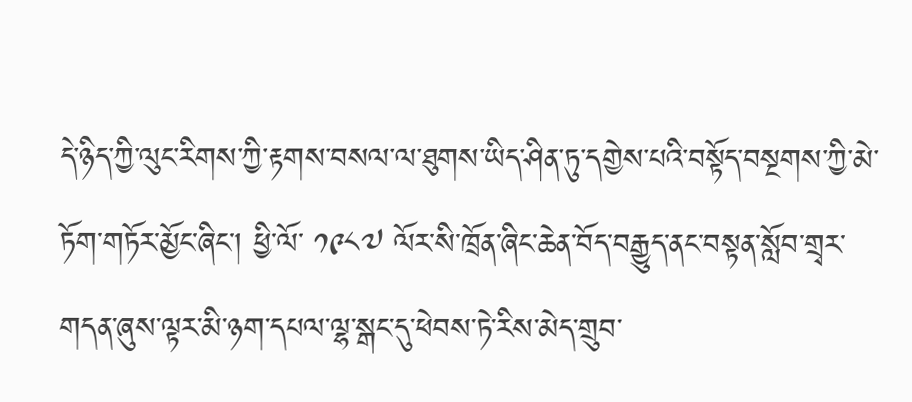དེ་ཉིད་ཀྱི་ལུང་རིགས་ཀྱི་རྟགས་བསལ་ལ་ཐུགས་ཡིད་ཤིན་ཏུ་དགྱེས་པའི་བསྟོད་བསྔགས་ཀྱི་མེ་ཏོག་གཏོར་མྱོང་ཞིང་། ཕྱི་ལོ་ ༡༩༨༧ ལོར་སི་ཁྲོན་ཞིང་ཆེན་བོད་བརྒྱུད་ནང་བསྟན་སློབ་གྲྭར་གདན་ཞུས་ལྟར་མི་ཉག་དཔལ་ལྷ་སྒང་དུ་ཕེབས་ཏེ་རིས་མེད་གྲུབ་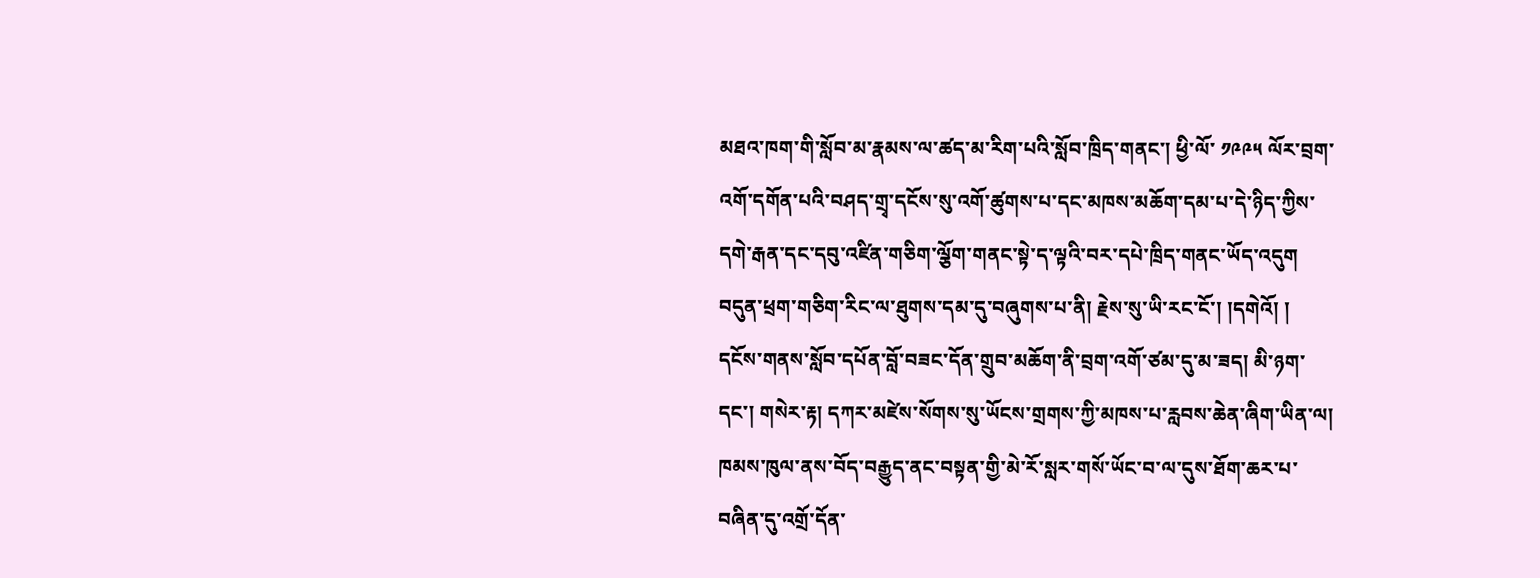མཐའ་ཁག་གི་སློབ་མ་རྣམས་ལ་ཚད་མ་རིག་པའི་སློབ་ཁྲིད་གནང་། ཕྱི་ལོ་ ༡༩༩༥ ལོར་བྲག་འགོ་དགོན་པའི་བཤད་གྲྭ་དངོས་སུ་འགོ་ཚུགས་པ་དང་མཁས་མཆོག་དམ་པ་དེ་ཉིད་ཀྱིས་དགེ་རྒན་དང་དབུ་འཛིན་གཅིག་ལྕོག་གནང་སྟེ་ད་ལྟའི་བར་དཔེ་ཁྲིད་གནང་ཡོད་འདུག
བདུན་ཕྲག་གཅིག་རིང་ལ་ཐུགས་དམ་དུ་བཞུགས་པ་ནི། རྗེས་སུ་ཡི་རང་ངོ་། །དགེའོ། །
དངོས་གནས་སློབ་དཔོན་བློ་བཟང་དོན་གྲུབ་མཆོག་ནི་བྲག་འགོ་ཙམ་དུ་མ་ཟད། མི་ཉག་དང་། གསེར་རྟ། དཀར་མཛེས་སོགས་སུ་ཡོངས་གྲགས་ཀྱི་མཁས་པ་རླབས་ཆེན་ཞིག་ཡིན་ལ།
ཁམས་ཁུལ་ནས་བོད་བརྒྱུད་ནང་བསྟན་གྱི་མེ་རོ་སླར་གསོ་ཡོང་བ་ལ་དུས་ཐོག་ཆར་པ་བཞིན་དུ་འགྲོ་དོན་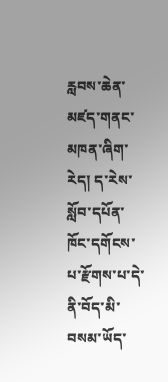རླབས་ཆེན་མཛད་གནང་མཁན་ཞིག་རེད། ད་རེས་སློབ་དཔོན་ཁོང་དགོངས་པ་རྫོགས་པ་དེ་ནི་བོད་མི་བསམ་ཡོད་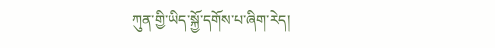ཀུན་གྱི་ཡིད་སྐྱོ་དགོས་པ་ཞིག་རེད།